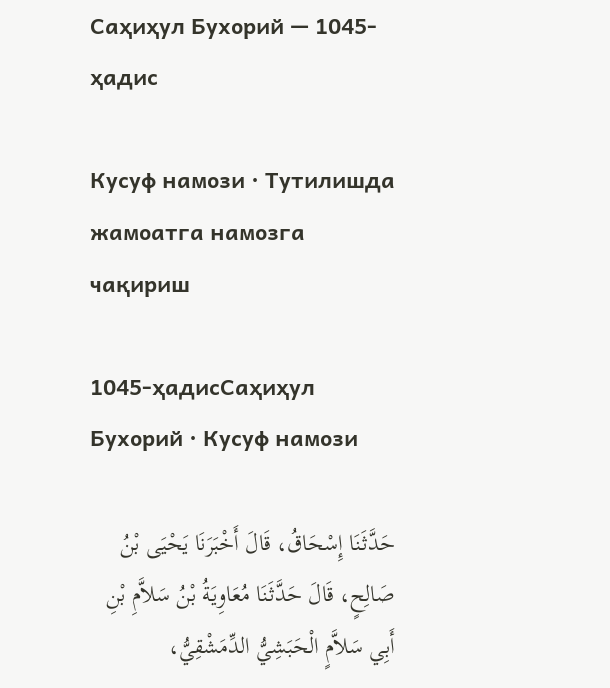Саҳиҳул Бухорий — 1045-ҳадис

Кусуф намози · Тутилишда жамоатга намозга чақириш

1045-ҳадисСаҳиҳул Бухорий · Кусуф намози

حَدَّثَنَا إِسْحَاقُ، قَالَ أَخْبَرَنَا يَحْيَى بْنُ صَالِحٍ، قَالَ حَدَّثَنَا مُعَاوِيَةُ بْنُ سَلاَّمِ بْنِ أَبِي سَلاَّمٍ الْحَبَشِيُّ الدِّمَشْقِيُّ،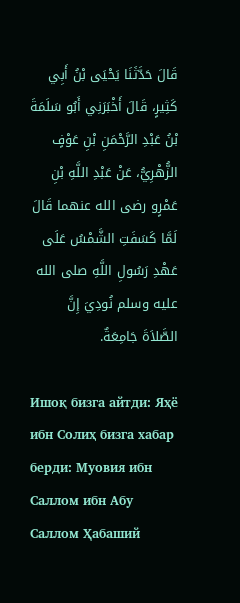قَالَ حَدَّثَنَا يَحْيَى بْنُ أَبِي كَثِيرٍ، قَالَ أَخْبَرَنِي أَبُو سَلَمَةَ بْنُ عَبْدِ الرَّحْمَنِ بْنِ عَوْفٍ الزُّهْرِيُّ، عَنْ عَبْدِ اللَّهِ بْنِ عَمْرٍو رضى الله عنهما قَالَ لَمَّا كَسَفَتِ الشَّمْسُ عَلَى عَهْدِ رَسُولِ اللَّهِ صلى الله عليه وسلم نُودِيَ إِنَّ الصَّلاَةَ جَامِعَةٌ.

Ишоқ бизга айтди: Яҳё ибн Солиҳ бизга хабар берди: Муовия ибн Саллом ибн Абу Саллом Ҳабаший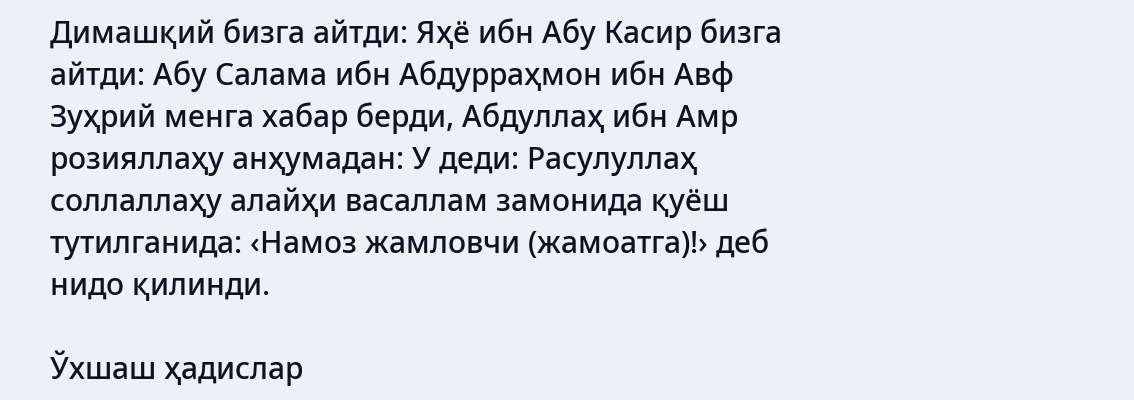Димашқий бизга айтди: Яҳё ибн Абу Касир бизга айтди: Абу Салама ибн Абдурраҳмон ибн Авф Зуҳрий менга хабар берди, Абдуллаҳ ибн Амр розияллаҳу анҳумадан: У деди: Расулуллаҳ соллаллаҳу алайҳи васаллам замонида қуёш тутилганида: ‹Намоз жамловчи (жамоатга)!› деб нидо қилинди.

Ўхшаш ҳадислар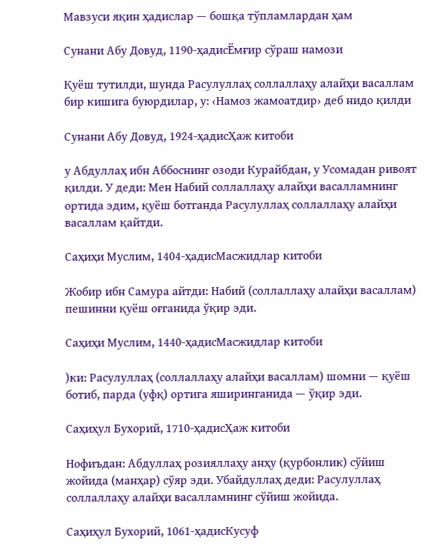Мавзуси яқин ҳадислар — бошқа тўпламлардан ҳам

Сунани Абу Довуд, 1190-ҳадисЁмғир сўраш намози

Қуёш тутилди, шунда Расулуллаҳ соллаллаҳу алайҳи васаллам бир кишига буюрдилар, у: ‹Намоз жамоатдир› деб нидо қилди

Сунани Абу Довуд, 1924-ҳадисҲаж китоби

у Абдуллаҳ ибн Аббоснинг озоди Курайбдан, у Усомадан ривоят қилди. У деди: Мен Набий соллаллаҳу алайҳи васалламнинг ортида эдим, қуёш ботганда Расулуллаҳ соллаллаҳу алайҳи васаллам қайтди.

Саҳиҳи Муслим, 1404-ҳадисМасжидлар китоби

Жобир ибн Самура айтди: Набий (соллаллаҳу алайҳи васаллам) пешинни қуёш оғганида ўқир эди.

Саҳиҳи Муслим, 1440-ҳадисМасжидлар китоби

)ки: Расулуллаҳ (соллаллаҳу алайҳи васаллам) шомни — қуёш ботиб, парда (уфқ) ортига яширинганида — ўқир эди.

Саҳиҳул Бухорий, 1710-ҳадисҲаж китоби

Нофиъдан: Абдуллаҳ розияллаҳу анҳу (қурбонлик) сўйиш жойида (манҳар) сўяр эди. Убайдуллаҳ деди: Расулуллаҳ соллаллаҳу алайҳи васалламнинг сўйиш жойида.

Саҳиҳул Бухорий, 1061-ҳадисКусуф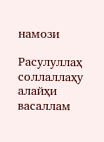намози

Расулуллаҳ соллаллаҳу алайҳи васаллам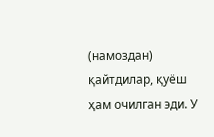(намоздан) қайтдилар, қуёш ҳам очилган эди. У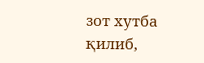зот хутба қилиб,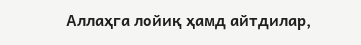Аллаҳга лойиқ ҳамд айтдилар,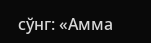сўнг: «Амма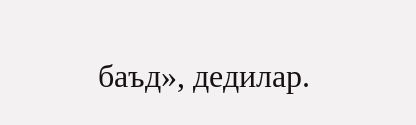баъд», дедилар.